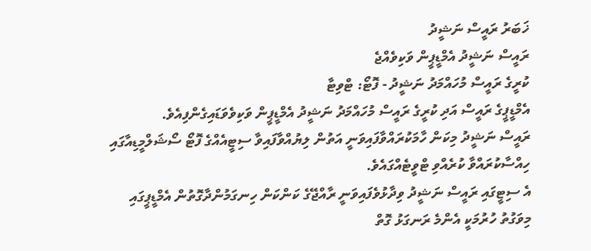ޚަބަރު ރައީސް ނަޝީދު
ރައީސް ނަޝީދު އެމްޑީޕީން ވަކިވެއްޖެ
ކުރީގެ ރައީސް މުހައްމަދު ނަޝީދު - ފޮޓޯ: ޓްވިޓާ
އެމްޑީޕީގެ ރައީސް އަދި ކުރީގެ ރައީސް މުހައްމަދު ނަޝީދު އެމްޑީޕީން ވަކިވެވަޑައިގެންފިއެވެ.
ރައީސް ނަޝީދު މިކަން ހާމަކުރައްވާފައިވަނީ އަތުން ލިޔުއްވާފައިވާ ސިޓީއެއްގެ ފޮޓޯ ސޯޝަލްމީޑިއާގައި ހިއްސާކުރައްވާ ކުރެއްވި ޓްވީޓެއްގައެވެ.
އެ ސިޓީގައި ރައީސް ނަޝީދު ވިދާޅުވެފައިވަނީ ރާއްޖޭގެ ކަންކަން ހިނގަމުންދާގޮތުން އެމްޑީޕީގައި މިވަގުތު ހުރުމަކީ އެންމެ ރަނގަޅު ގޮތް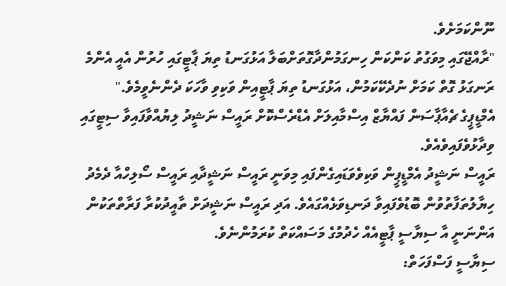ނޫންކަމަށެވެ.
"ރާއްޖޭގައި މިވަގުތު ކަންކަން ހިނގަމުންދާގޮތަށްބަލާ އަޅުގަނޑު ތިޔަ ޕާޓީގައި ހުރުން އެއީ އެންމެ ރަނގަޅު ގޮތް ކަމަށް ނުދެކޭކަމުން، އަޅުގަނޑު ތިޔަ ޕާޓީއިން ވަކިވި ވާހަކަ ދެންނެވީމެވެ." އެމްޑީޕީގެ ޗެއާޕާސަން ފައްޔާޒް އިސްމާއިލަށް އެޑްރެސްކޮށް ރައީސް ނަޝީދު ލިޔުއްވާފައިވާ ސިޓީގައި ވިދާޅުވެފައިވެއެވެ.
ރައީސް ނަޝީދު އެމްޑީޕީން ވަކިވެވަޑައިގެންފައި މިވަނީ ރައީސް ނަޝީދާއި ރައީސް ސޯލިހްއާ ދެމެދު ހިޔާލުތަފާތުވުން ބޮޑުވެފައިވާ ދަނޑިވަޅެއްގައެވެ. އަދި ރައީސް ނަޝީދަށް ތާއީދުކުރާ ފަރާތްތަކުން އަންނަނީ އާ ސިޔާސީ ޕާޓީއެއް ހެދުމުގެ މަސައްކަތް ކުރަމުންނެވެ.
ސިޔާސީ ފަސްފަހަތް: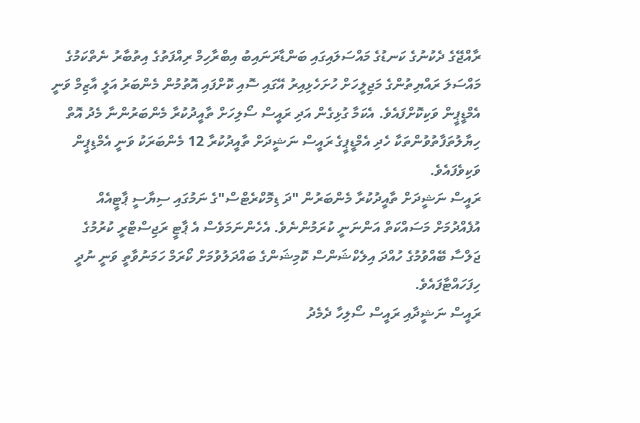ރާއްޖޭގެ ދެކުނުގެ ކަނޑުގެ މައްސަލައިގައި ބަންޑާރަނައިބު އިބްރާހިމް ރިއްފަތުގެ އިތުބާރު ނެތްކަމުގެ މައްސަލަ ރައްޔިތުންގެ މަޖިލީހަށް ހުށަހެޅިއިރު އޭގައި ސޮއި ކޮށްފައި އޮތުމުން މެންބަރު އަލީ އާޒިމް ވަނީ އެމްޑީޕީން ވަކިކޮށްފައެވެ. އެކަމާ ގުޅިގެން އަދި ރައީސް ސޯލިހަށް ތާއީދުކުރާ މެންބަރުންނާ މެދު އޮތް ހިޔާލުތަފާތުވުންތަކާ ހެދި އެމްޑީޕީގެ ރައީސް ނަޝީދަށް ތާއީދުކުރާ 12 މެންބަރަކު ވަނީ އެމްޑިޕީން ވަކިވެފައެވެ.
ރައީސް ނަޝީދަށް ތާއީދުކުރާ މެންބަރުން "ދަ ޑިމޮކްރެޓްސް"ގެ ނަމުގައި ސިޔާސީ ޕާޓީއެއް އުފެއްދުމަށް މަސައްކަތް އަންނަނީ ކުރަމުންނެވެ. އެހެންނަމަވެސް އެ ޕާޓީ ރަޖިސްޓްރީ ކުރުމުގެ ޖަލްސާ ބޭއްވުމުގެ ހުއްދަ އިލެކްޝަންސް ކޮމިޝަންގެ ބައްދަލުވުމަށް ކޯރަމް ހަމަނުވާތީ ވަނީ ނުދީ ހިފަހައްޓާފައެވެ.
ރައީސް ނަޝީދާއި ރައީސް ސޯލިހާ ދެމެދު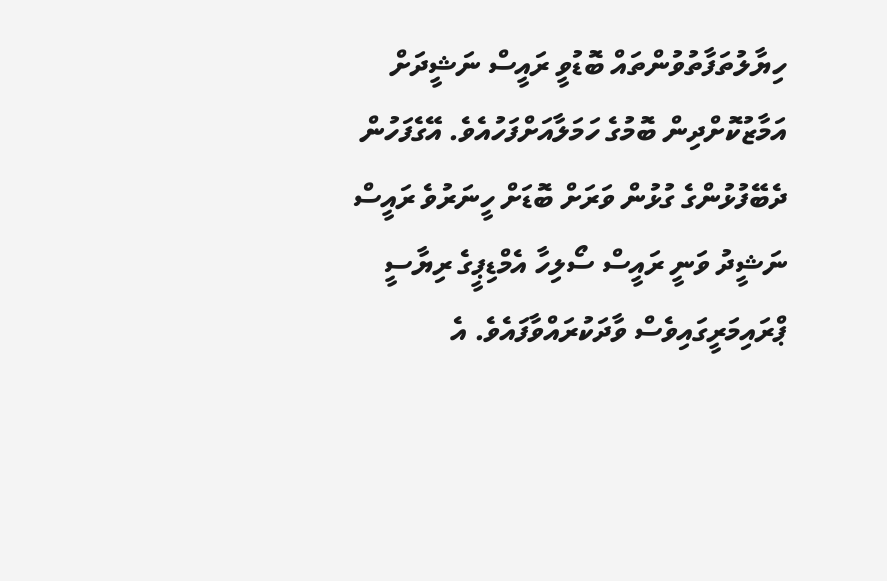ހިޔާލުތަފާތުވުންތައް ބޮޑުވީ ރައީސް ނަޝީދަށް އަމާޒުކޮށްދިން ބޮމުގެ ހަމަލާއަށްފަހުއެވެ. އޭގެފަހުން ދެބޭފުޅުންގެ ގުޅުން ވަރަށް ބޮޑަށް ހީނަރުވެ ރައީސް ނަޝީދު ވަނީ ރައީސް ސޯލިހާ އެމްޑިޕީގެ ރިޔާސީ ޕްރައިމަރީގައިވެސް ވާދަކުރައްވާފައެވެ. އެ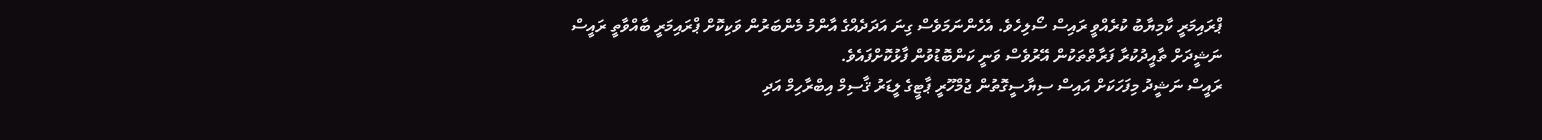ޕްރައިމަރީ ކާމިޔާބު ކުރެއްވީ ރައިސް ސޯލިހެވެ. އެހެންނަމަވެސް ގިނަ އަދަދެއްގެ އާންމު މެންބަރުން ވަކިކޮށް ޕްރައިމަރީ ބާއްވާތީ ރައީސް ނަޝީދަށް ތާއީދުކުރާ ފަރާތްތަކުން އޭރުވެސް ވަނީ ކަންބޮޑުވުން ފާޅުކޮށްފައެވެ.
ރައީސް ނަޝީދު މިފަހަކަށް އައިސް ސިޔާސީގޮތުން ޖުމްހޫރީ ޕާޓީގެ ލީޑަރު ޤާސިމް އިބްރާހިމް އަދި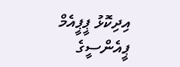އިދިކޮޅު ޕީޕީއެމް ޕީއެންސީގެ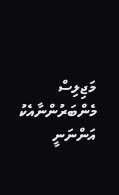މަޖިލިސް މެންބަރުންނާއެކު އަންނަނީ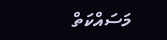މަސައްކަތް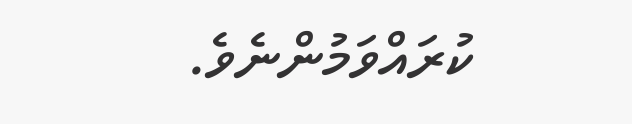ކުރައްވަމުންނެވެ.